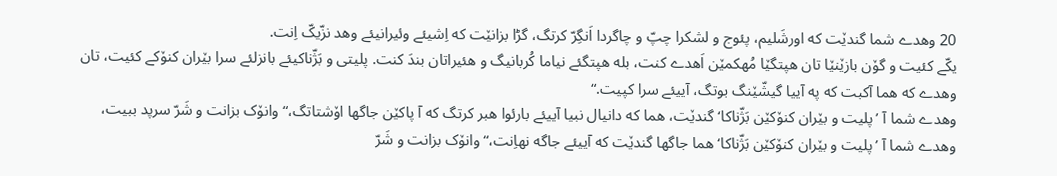20 وهدے شما گندێت که اورشَلیم، پئوج و لشکرا چپّ و چاگردا اَنگِرّ کرتگ، گڑا بزانێت که اِشیئے وئیرانیئے وهد نزّیکّ اِنت.
یکّے کئیت و گۆن بازێنێا تان هپتگێا مُهکمێن اَهدے کنت، بله هپتگئے نیاما کُربانیگ و هئیراتان بندَ کنت. پلیتی و بَژّناکیئے بانزلئے سرا بێران کنۆکے کئیت، تان وهدے که هما آکبت که په آییا گیشّێنگ بوتگ، آییئے سرا کپیت.“
وهدے شما آ ’پلیت و بێران کنۆکێن بَژّناکا‘ گندێت، هما که دانیال نبیا آییئے بارئوا هبر کرتگ که آ پاکێن جاگها اۆشتاتگ،“ وانۆک بزانت و شَرّ سرپد ببیت،
وهدے شما آ ’پلیت و بێران کنۆکێن بَژّناکا‘ هما جاگها گندێت که آییئے جاگه نهاِنت،“ وانۆک بزانت و شَرّ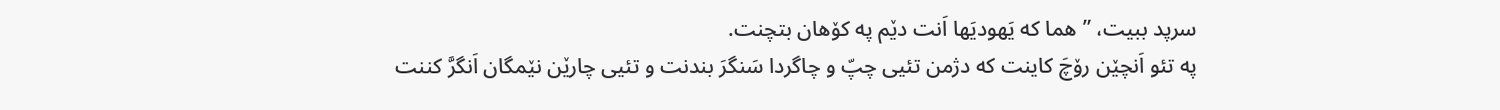سرپد ببیت، ”هما که یَهودیَها اَنت دێم په کۆهان بتچنت.
په تئو اَنچێن رۆچَ کاینت که دژمن تئیی چپّ و چاگردا سَنگرَ بندنت و تئیی چارێن نێمگان اَنگرَّ کننت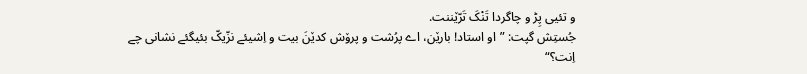و تئیی پِڑ و چاگردا تَنْکَ تَرّێننت.
جُستِش گپت: ”او استاد! بارێن، اے پرُشت و پرۆش کدێنَ بیت و اِشیئے نزّیکّ بئیگئے نشانی چے اِنت؟“